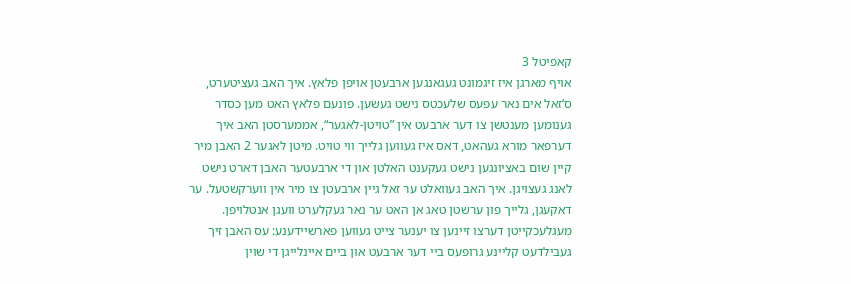קאפיטל 3
אויף מארגן איז זיגמונט געגאנגען ארבעטן אויפן פלאץ. איך האב געציטערט, ס‘זאל אים נאר עפעס שלעכטס נישט געשען. פונעם פלאץ האט מען כסדר גענומען מענטשן צו דער ארבעט אין ”טויטן-לאגער“, אממערסטן האב איך דערפאר מורא געהאט, דאס איז געווען גלייך ווי טויט. מיטן לאגער 2 האבן מיר קיין שום באציונגען נישט געקענט האלטן און די ארבעטער האבן דארט נישט לאנג געצויגן. איך האב געוואלט ער זאל גיין ארבעטן צו מיר אין ווערקשטעל. ער דאקעגן, גלייך פון ערשטן טאג אן האט ער נאר געקלערט וועגן אנטלויפן. מעגלעכקייטן דערצו זיינען צו יענער צייט געווען פארשיידענע: עס האבן זיך געבילדעט קליינע גרופעס ביי דער ארבעט און ביים איינלייגן די שוין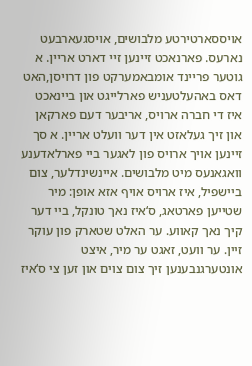אויססארטירטע מלבושים, אויסגעארבעט
נארעס. פארנאכט זיינען זיי דארט אריין. א גוטער פריינד אומבאמערקט פון דרויסן,האט דאס באהעלטעניש פארלייגט און ביינאכט איז די חברה ארויס, אריבער דעם פארקאן און זיך געלאזט אין דער וועלט אריין. א סך זיינען אויך ארויס פון לאגער ביי פארלאדענע וואגאנעס מיט מלבושים. איינשינדלער, צום ביישפיל, איז ארויס אויף אזא אופן: מיר שטייען פארטאג, ס‘איז נאך טונקל, ביי דער קיך נאך קאווע. ער האלט שטארק פון עוקר זיין. ער וועט, זאגט ער מיר, איצט אונטערגנבענען זיך צום צוים און זען צי ס‘איז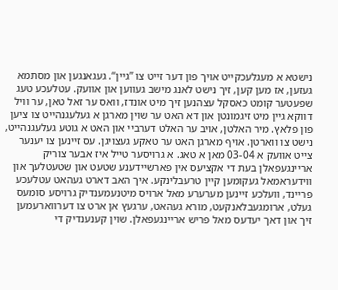נישטא א מעגלעכקייט אויך פון דער זייט צו ”גיין“. געגאנגען און מסתמא געזען, אז מען קען, זיך נישט לאנג מישב געווען און אוועק. עטלעכע טעג שפעטער קומט כאסקל עצהנען זיך מיט אונדז, וואס ער זאל טאן, ער וויל דווקא גיין מיט זיגמונטן און דא האט ער שוין מארגן א געלעגנהייט צו ציען פון פלאץ. מיר האלטן, אויב ער האלט דערביי און האט א גוטע געלעגנהייט, נישט צו ווארטן. אויף מארגן האט ער טאקע געצויגן. עס זיינען צו יענער צייט אוועק א 03-04 מאן א טאג. א גרויסער טייל איז אבער צוריק אריינגעפאלן בעת די אקציעס אין פארשיידענע שטעט און שטעטלעך און ווידעראמאל געקומען קיין טרעבלינקע. איך האב דארט געהאט עטלעכע פריינד, וועלכע זיינען מערערע מאל ארויס מיטנעמענדיק גרויסע סומעס געלט, ארומגעבלאנקעט, מורא געהאט, ערגעץ אן ארט צו דערווארעמען זיך און דאך יעדעס מאל פריש אריינגעפאלן. שוין קענענדיק די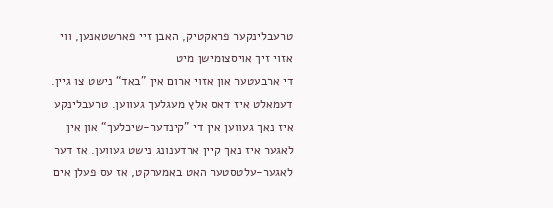טרעבלינקער פראקטיק, האבן זיי פארשטאנען, ווי אזוי זיך אויסצומישן מיט
די ארבעטער און אזוי ארום אין ”באד“ נישט צו גיין. דעמאלט איז דאס אלץ מעגלעך געווען. טרעבלינקע איז נאך געווען אין די ”קינדער-שיכלעך“ און אין לאגער איז נאך קיין ארדענונג נישט געווען. אז דער לאגער-עלטסטער האט באמערקט, אז עס פעלן אים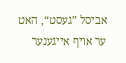אביסל ”געסט“, האט ער אויף אייגענער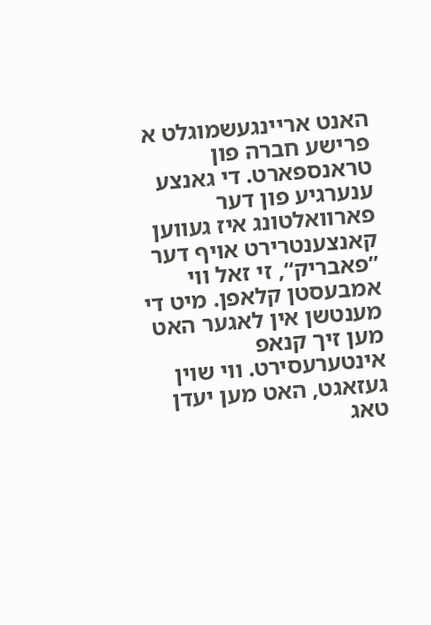האנט אריינגעשמוגלט א פרישע חברה פון טראנספארט. די גאנצע ענערגיע פון דער פארוואלטונג איז געווען קאנצענטרירט אויף דער ”פאבריק“, זי זאל ווי אמבעסטן קלאפן. מיט די מענטשן אין לאגער האט מען זיך קנאפ אינטערעסירט. ווי שוין געזאגט, האט מען יעדן טאג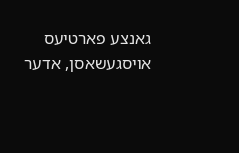גאנצע פארטיעס אויסגעשאסן, אדער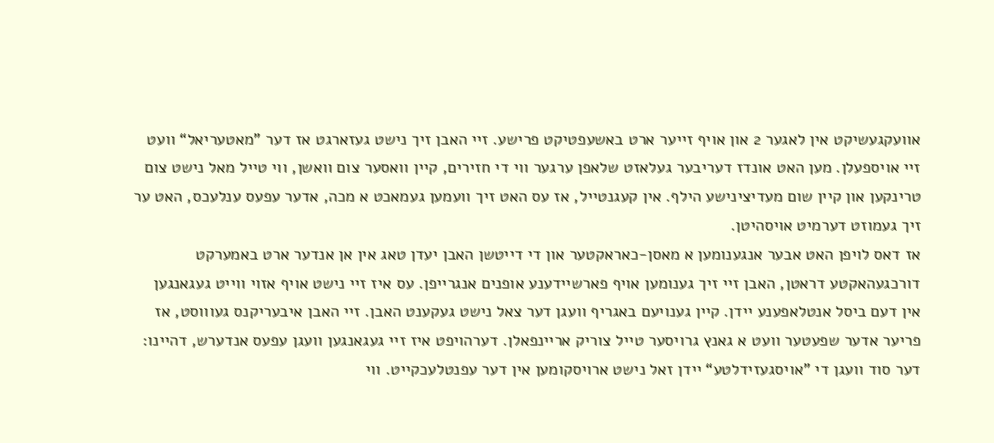אוועקגעשיקט אין לאגער 2 און אויף זייער ארט באשעפטיקט פרישע. זיי האבן זיך נישט געזארגט אז דער ”מאטעריאל“ וועט זיי אויספעלן. מען האט אונדז דעריבער געלאזט שלאפן ערגער ווי די חזירים, קיין וואסער צום וואשן, ווי טייל מאל נישט צום טרינקען און קיין שום מעדיצינישע הילף. אין קעגנטייל, אז עס האט זיך וועמען געמאכט א מכה, אדער עפעס ענלעכס, האט ער זיך געמוזט דערמיט אויסהיטן.
אז דאס לויפן האט אבער אנגענומען א מאסן-כאראקטער און די דייטשן האבן יעדן טאג אין אן אנדער ארט באמערקט דורכגעהאקטע דראטן, האבן זיי זיך גענומען אויף פארשיידענע אופנים אנגרייפן. עס איז זיי נישט אויף אזוי ווייט געגאנגען אין דעם ביסל אנטלאפענע יידן. קיין גענויעם באגריף וועגן דער צאל נישט געקענט האבן. זיי האבן איבעריקנס געוווסט, אז
פריער אדער שפעטער וועט א גאנץ גרויסער טייל צוריק אריינפאלן. דערהויפט איז זיי געגאנגען וועגן עפעס אנדערש, דהיינו: דער סוד וועגן די ”אויסגעזידלטע“ יידן זאל נישט ארויסקומען אין דער עפנטלעכקייט. ווי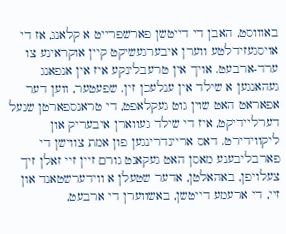באוווסט, האבן די דייטשן פארשפרייט א קלאנג, אז די אויסגעזידלטע ווערן איבערגעשיקט קיין אוקראינע צו ערד-ארבעט. אויך אין טרעבלינקע איז אין אנפאנג געהאנגען א שילד אין ענלעכן זין. שפעטער, ווען דער אפאראט האט שוין גוט געקלאפט, די טראנספארטן שנעל דערליידיקט, איז די שילד געווארן איבעריק און ליקווידירט. דאס אריינדרינגען פון אמת צווישן די פארבליבענע מאסן האט געקאנט גורם זיין זיי זאלן זיך צעלויפן, באהאלטן, אדער שטעלן א ווידערשטאנד און זיי, די ארעמע דייטשן, באשווערן די ארבעט,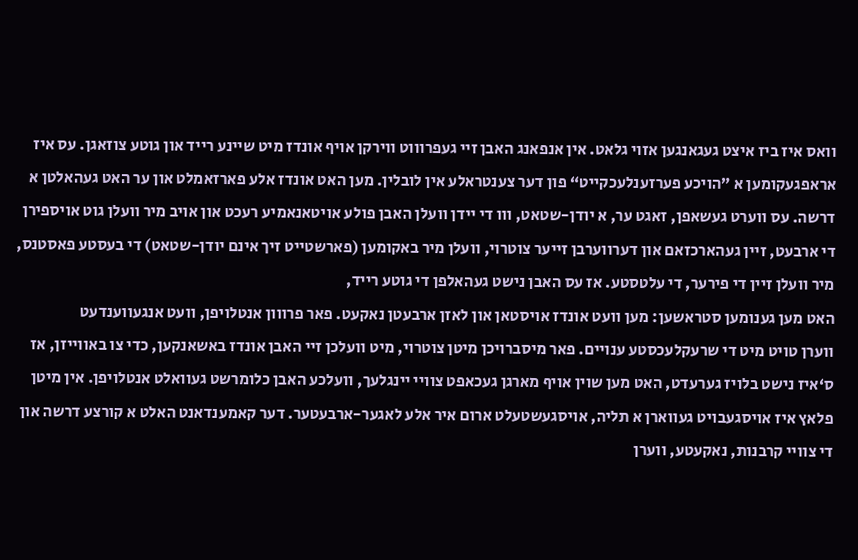וואס איז ביז איצט געגאנגען אזוי גלאט. אין אנפאנג האבן זיי געפרוווט ווירקן אויף אונדז מיט שיינע רייד און גוטע צוזאגן. עס איז
אראפגעקומען א ”הויכע פערזענלעכקייט“ פון דער צענטראלע אין לובלין. מען האט אונדז אלע פארזאמלט און ער האט געהאלטן א דרשה. עס ווערט געשאפן, זאגט ער, א יודן-שטאט, ווו די יידן וועלן האבן פולע אויטאנאמיע רעכט און אויב מיר וועלן גוט אויספירן די ארבעט, זיין געהארכזאם און דערווערבן זייער צוטרוי, וועלן מיר באקומען (פארשטייט זיך אינם יודן-שטאט) די בעסטע פאסטנס, מיר וועלן זיין די פירער, די עלטסטע. אז עס האבן נישט געהאלפן די גוטע רייד,
האט מען גענומען סטראשען: מען וועט אונדז אויסטאן און לאזן ארבעטן נאקעט. פאר פרווון אנטלויפן, וועט אנגעווענדעט
ווערן טויט מיט די שרעקלעכסטע ענויים. פאר מיסברויכן מיטן צוטרוי, מיט וועלכן זיי האבן אונדז באשאנקען, כדי צו באווייזן, אז ס‘איז נישט בלויז גערעדט, האט מען שוין אויף מארגן געכאפט צוויי יינגלעך, וועלכע האבן כלומרשט געוואלט אנטלויפן. אין מיטן פלאץ איז אויסגעבויט געווארן א תליה, אויסגעשטעלט ארום איר אלע לאגער-ארבעטער. דער קאמענדאנט האלט א קורצע דרשה און די צוויי קרבנות, נאקעטע, ווערן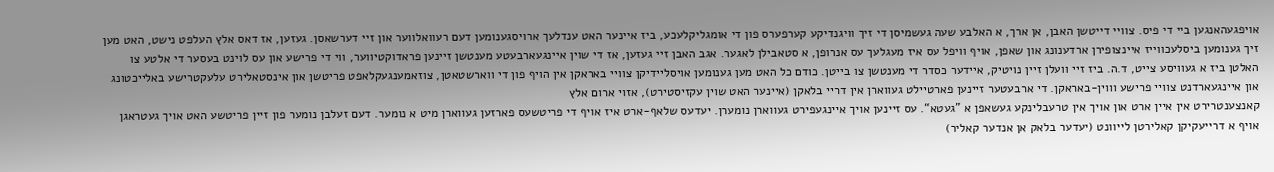אויפגעהאנגען ביי די פיס. צוויי דייטשן האבן, אן ארך, א האלבע שעה געשמיסן די זיך וויגנדיקע קערפערס פון די אומגליקלעכע, ביז איינער האט ענדלעך ארויסגענומען דעם רעוואלווער און זיי דערשאסן. געזען, אז דאס אלץ העלפט נישט, האט מען זיך גענומען ביסלעכווייז איינצופירן ארדענונג און שאפן, אויף וויפל עס איז מעגלעך עס אנרופן, א סטאבילן לאגער. אגב האבן זיי געזען, אז די שוין איינגעארבעטע מענטשן זיינען פראדוקטיווער, ווי די פרישע און עס לוינט בעסער די אלטע צו האלטן ביז א געוויסע צייט, ד.ה. ביז זיי וועלן זיין נויטיק, איידער כסדר די מענטשן צו בייטן. כודם כל האט מען גענומען אויסליידיקן צוויי באראקן אין הויף פון די ווארשטאטן, צוזאמענגעקלאפט פריטשן און אינסטאלירט עלעקטרישע באלייכטונג און איינגעארדנט צוויי פרישע וווין-באראקן. די ארבעטער זיינען פארטיילט געווארן אין דריי בלאקן (איינער האט שוין עקזיסטירט), אזוי ארום אלץ
קאנצענטרירט אין איין ארט און אויך אין טרעבלינקע געשאפן א ”געטא“. עס זיינען אויך איינגעפירט געווארן נומערן. יעדעס שלאף-ארט איז אויף די פריטשעס פארזען געווארן מיט א נומער. דעם זעלבן נומער פון זיין פריטשע האט אויך געטראגן אויף א דרייעקיקן קאלירטן לייוונט (יעדער בלאק אן אנדער קאליר)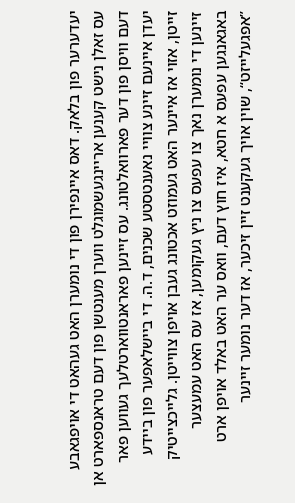יעדערער פון בלאק. דאס איינפירן פון די נומערן האט געהאט די אויפגאבע עס זאלן נישט קענען אריינגעשמוגלט ווערן מענטשן פון דעם טראנספארט אן דעם וויסן פון דער פארוואלטונג. עס זיינען פאראנטווארטלעך געווען פאר יעדן איינעם זיינע צוויי נאענטסטע שכנים, ד.ה. די ביישלאפער פון ביידע זייטן, אזוי אז איינער האט געמוזט אכטונג געבן אויפן צווייטן. גלייכצייטיק זיינען די נומערן נאך צו עפעס צו ניץ געקומען, אז עס האט עמעצער באגאנגען עפעס א חטא, איז חוץ דעם, וואס ער האט באלד אויפן ארט ”אפגעלייזט“, שוין אויך געקענט זיין זיכער, אז דער נומער זיינער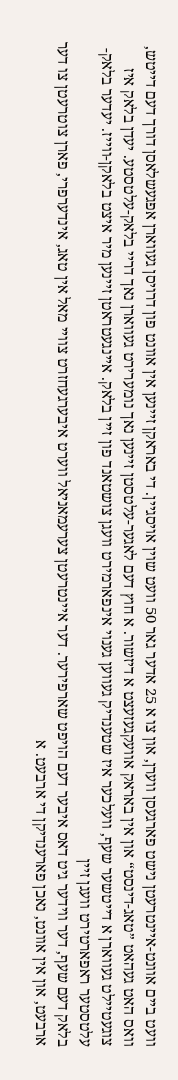וועט ביים אוונט-איינטרעטן נישט פארגעסן ווערן, און צו א 25 אדער גאר 50 וועט שוין אויסגיין. די באראקן זיינען אין אוונט פון דרויסן געווארן אפגעשלאסן דורך דעם דייטש, וואס האט געהאט ”טאג-דינסט“ און אין באראק אוועקגעזעצט א דיזשור. א חוץ דעם לאגער-עלטסטן זיינען נאך נומערירט געווארן נאך דריי בלאק-עלטסטע. יעדן בלאק איז צוגעטיילט געווארן א דייטשער שעף, וועלכער איז שטענדיק געווען גענוי אינפארמירט וועגן צושטאנד פון זיין בלאק. איינגעטראטן זיינען מיר איצט בלאקן-ווייז. יעדער בלאק-עלטסטער ראפארטירט וועגן זיין
בלאק דעם שעף, דער ווידער גיט דאס איבער דעם הויפט שארפירער. דער איינטרעטן צערעמאניאל ווערט איבערגעחזרט צוויי מאל אין טאג, אינדערפרי, פארן צוטרעטן צו דער ארבעט, און אין אוונט, נאכן פארענדיקן די ארבעט. א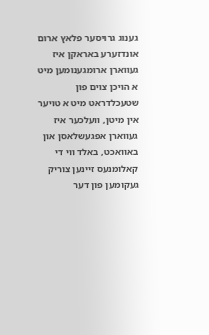גענוג גרויסער פלאץ ארום אונדזערע באראקן איז געווארן ארומגענומען מיט א הויכן צוים פון שטעכלדראט מיט א טויער אין מיטן, וועלכער איז געווארן אפגעשלאסן און באוואכט, באלד ווי די קאלומנעס זיינען צוריק געקומען פון דער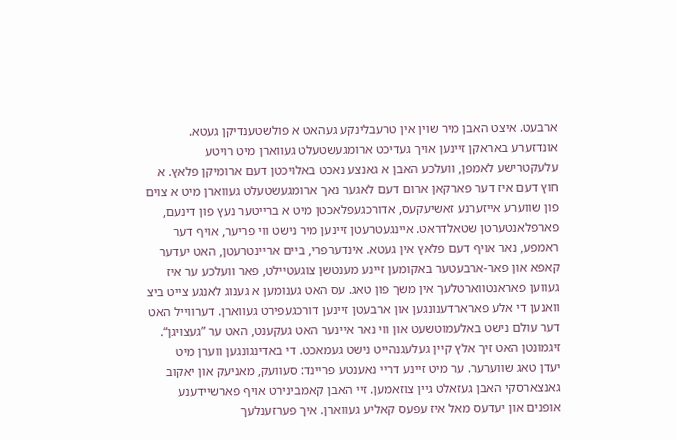ארבעט. איצט האבן מיר שוין אין טרעבלינקע געהאט א פולשטענדיקן געטא. אונדזערע באראקן זיינען אויך געדיכט ארומגעשטעלט געווארן מיט רויטע עלעקטרישע לאמפן, וועלכע האבן א גאנצע נאכט באלויכטן דעם ארומיקן פלאץ. א חוץ דעם איז דער פארקאן ארום דעם לאגער נאך ארומגעשטעלט געווארן מיט א צוים פון שווערע אייזערנע זאשיעקעס, אדורכגעפלאכטן מיט א ברייטער נעץ פון דינעם, פארפלאנטערטן שטאלדראט. איינגעטרעטן זיינען מיר נישט ווי פריער, אויף דער ראמפע, נאר אויף דעם פלאץ אין געטא. אינדערפרי, ביים אריינטרעטן, האט יעדער קאפא און פאר-ארבעטער באקומען זיינע מענטשן צוגעטיילט, פאר וועלכע ער איז געווען פאראנטווארטלעך אין משך פון טאג. עס האט גענומען א גענוג לאנגע צייט ביצ וואנען די אלע פארארדענונגען און ארבעטן זיינען דורכגעפירט געווארן. דערווייל האט דער עולם נישט באלעמוטשעט און ווי נאר איינער האט געקענט, האט ער ”געצויגן“. זיגמונטן האט זיך אלץ קיין געלעגנהייט נישט געמאכט. די באדינגונגען ווערן מיט
יעדן טאג שווערער. ער מיט זיינע דריי נאענטע פריינד: סעוועק, מאניעק און יאקוב גאנצארסקי האבן געזאלט גיין צוזאמען. זיי האבן קאמבינירט אויף פארשיידענע אופנים און יעדעס מאל איז עפעס קאליע געווארן. איך פערזענלעך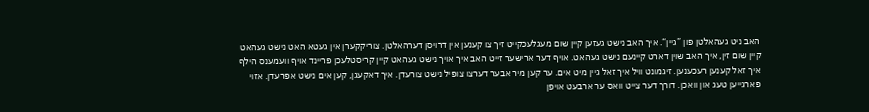האב ניט געהאלטן פון ”גיין“. איך האב נישט געזען קיין שום מעגלעכקייט זיך צו קענען אין דרויסן דערהאלטן. צוריקקערן אין געטא האט נישט געהאט קיין שום זין, איך האב שוין דארט קיינעם נישט געהאט. אויף דער ארישער זייט האב איך אויך נישט געהאט קיין קריסטלעכן פריינד אויף וועמענס הילף איך זאל קענען רעכענען. זיגמונט וויל איך זאל גיין מיט אים. ער קען מיר אבער דערצו צופיל נישט צורעדן. איך דאקעגן, קען אים נישט אפרעדן. אזוי פארגייען טעג און וואכן. דורך דער צייט וואס ער ארבעט אויפן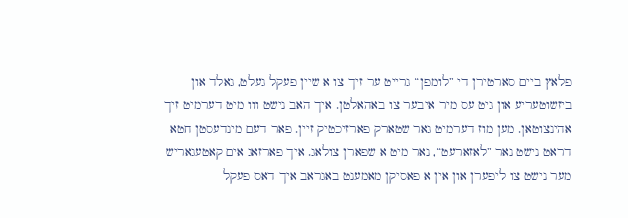פלאץ ביים סארטירן די ”לומפן“ גרייט ער זיך צו א שיין פעקל געלט, גאלד און ביזשוטעריע און גיט עס מיר איבער צו באהאלטן. איך האב נישט ווו מיט דערמיט זיך אהינצוטאן. מען מוז דערמיט גאר שטארק פארזיכטיק זיין. פאר דעם מינדעסטן חטא דראט נישט נאר ”לאזארעט“, נאר מיט א שפארן צולאג. איך פארזאג אים קאטעגאריש מער נישט צו ליפערן און אין א פאסיקן מאמענט באגראב איך דאס פעקל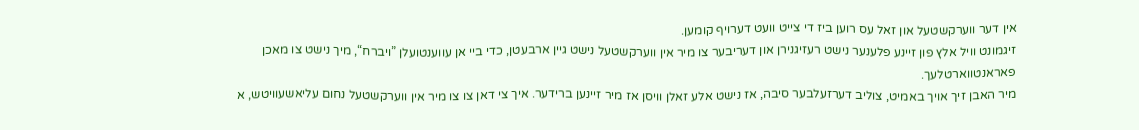אין דער ווערקשטעל און זאל עס רוען ביז די צייט וועט דערויף קומען.
זיגמונט וויל אלץ פון זיינע פלענער נישט רעזיגנירן און דעריבער צו מיר אין ווערקשטעל נישט גיין ארבעטן, כדי ביי אן עווענטועלן ”ויברח“, מיך נישט צו מאכן פאראנטווארטלעך.
מיר האבן זיך אויך באמיט, צוליב דערזעלבער סיבה, אז נישט אלע זאלן וויסן אז מיר זיינען ברידער. איך צי דאן צו צו מיר אין ווערקשטעל נחום עליאשעוויטש, א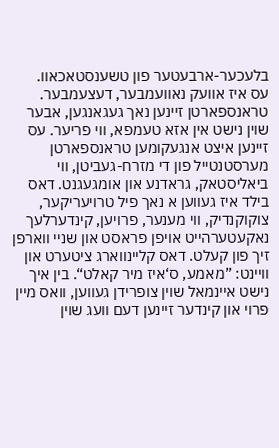בלעכער-ארבעטער פון טשענסטאכאוו.
עס איז אוועק נאוועמבער, דעצעמבער. טראנספארטן זיינען נאך געגאנגען, אבער שוין נישט אין אזא טעמפא, ווי פריער. עס זיינען איצט אנגעקומען טראנספארטן מערסטנטייל פון די מזרח-געביטן, ווי ביאליסטאק, גראדנע און אומגעגנט. דאס בילד איז געווען א נאך פיל טרויעריקער, צוקוקנדיק, ווי מענער, פרויען, קינדערלעך נאקעטערהייט אויפן פראסט און שניי ווארפן זיך פון קעלט. דאס קליינווארג ציטערט און וויינט: ”מאמע, ס‘איז מיר קאלט“. בין איך נישט איינמאל שוין צופרידן געווען, וואס מיין פרוי און קינדער זיינען דעם וועג שוין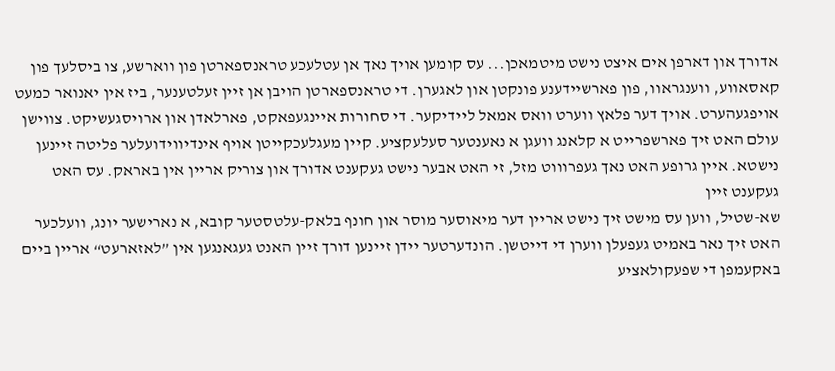אדורך און דארפן אים איצט נישט מיטמאכן... עס קומען אויך נאך אן עטלעכע טראנספארטן פון ווארשע, צו ביסלעך פון קאסאווע, ווענגראוו, פון פארשיידענע פונקטן און לאגערן. די טראנספארטן הויבן אן זיין זעלטענער, ביז אין יאנואר כמעט אויפגעהערט. אויך דער פלאץ ווערט וואס אמאל ליידיקער. די סחורות איינגעפאקט, פארלאדן און ארויסגעשיקט. צווישן עולם האט זיך פארשפרייט א קלאנג וועגן א נאענטער סעלעקציע. קיין מעגלעכקייטן אויף אינדיווידועלער פליטה זיינען נישטא. איין גרופע האט נאך געפרוווט מזל, זי האט אבער נישט געקענט אדורך און צוריק אריין אין באראק. עס האט געקענט זיין
שא-שטיל, ווען עס מישט זיך נישט אריין דער מיאוסער מוסר און חונף בלאק-עלטסטער קובא, א נארישער יונג, וועלכער האט זיך נאר באמיט געפעלן ווערן די דייטשן. הונדערטער יידן זיינען דורך זיין האנט געגאנגען אין ”לאזארעט“ אריין ביים באקעמפן די שפעקולאציע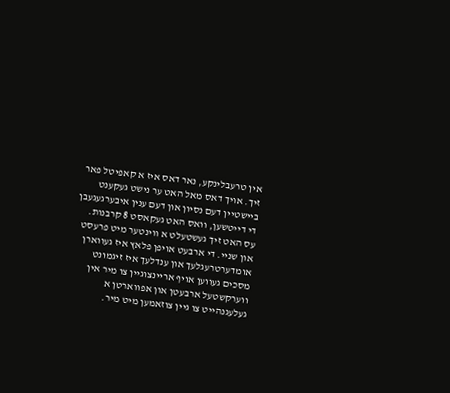אין טרעבלינקע, נאר דאס איז א קאפיטל פאר זיך. אויך דאס מאל האט ער נישט געקענט ביישטיין דעם נסיון און דעם ענין איבערגעגעבן די דייטשען, וואס האט געקאסט 8 קרבנות.
עס האט זיך געשטעלט א ווינטער מיט פרעסט און שניי. די ארבעט אויפן פלאץ איז געווארן אומדערטרעגלעך און ענדלעך איז זיגמונט מסכים געווען אויף אריינצוגיין צו מיר אין ווערקשטעל ארבעטן און אפווארטן א געלעגנהייט צו גיין צוזאמען מיט מיר.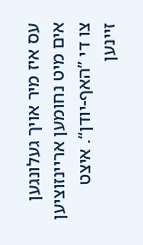עס איז מיר אויך געלונגען אים מיט נחומען אריינזוציען צו די ”האף-יודן“. איצט זיינען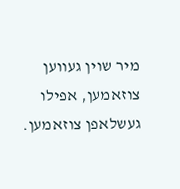מיר שוין געווען צוזאמען, אפילו געשלאפן צוזאמען.